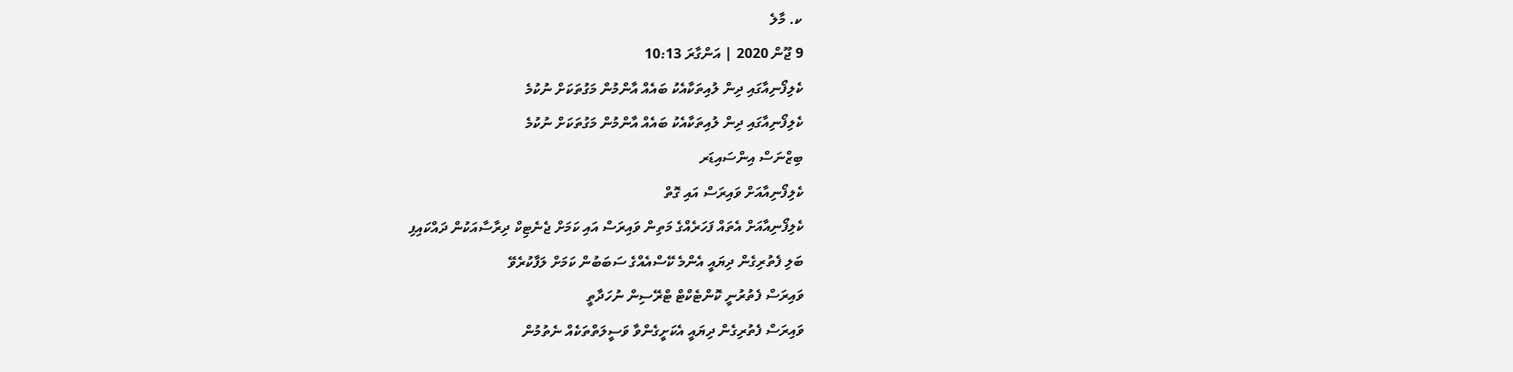ކ. މާލެ
9 ޖޫން 2020 | އަންގާރަ 10:13
ކެލިފޯނިއާގައި ދިން ލުއިތަކާއެކު ބައެއް އާންމުން މަގުތަކަށް ނުކުމެ
ކެލިފޯނިއާގައި ދިން ލުއިތަކާއެކު ބައެއް އާންމުން މަގުތަކަށް ނުކުމެ
ބިޒްނަސް އިންސައިޑަރ
ކެލިފޯނިއާއަށް ވައިރަސް އައި ގޮތް
ކެލިފޯނިއާއަށް އެތައް ފަހަރެއްގެ މަތިން ވައިރަސް އައި ކަމަށް ޖެނެޓިކް ދިރާސާއަކުން ދައްކައިފި
ބަލި ފެތުރިގެން ދިޔައީ އެންމެ ކޭސްއެއްގެ ސަބަބުން ކަމަށް ލަފާކުރެވޭ
ވައިރަސް ފެތުރުނީ ކޮންޓެކްޓް ޓްރޭސިން ނުހަދާތީ
ވައިރަސް ފެތުރިގެން ދިޔައީ އެކަށީގެންވާ ވަސީލަތްތަކެއް ނެތުމުން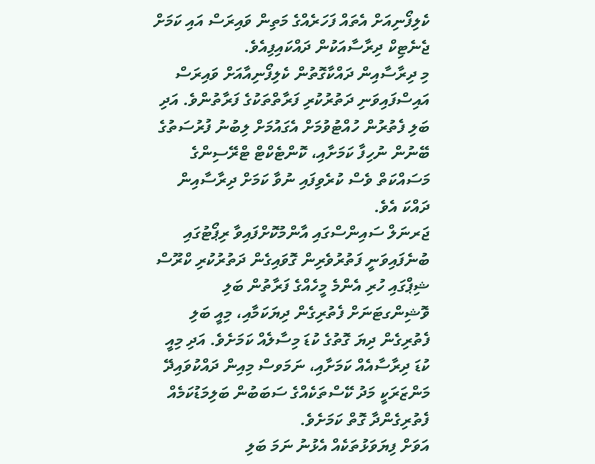ކެލިފޯނިއަށް އެތައް ފަހަރެއްގެ މަތިން ވައިރަސް އައި ކަމަށް ޖެނެޓިކް ދިރާސާއަކުން ދައްކައިފިއެވެ.
މި ދިރާސާއިން ދައްކާގޮތުން ކެލިފޯނިއާއަށް ވައިރަސް އައިސްފައިވަނި ދަތުރުކުރި ފަރާތްތަކުގެ ފަރާތުންވެ. އަދި ބަލި ފެތުރުން ހުއްޓުވުމަށް އެގައުމަށް ލިބުނު ފުރުސަތުގެ ބޭނުން ނުހިފާ ކަމަށާއި، ކޮންޓެކްޓް ޓްރޭސިންގެ މަސައްކަތް ވެސް ކުރެވިފައި ނުވާ ކަމަށް ދިރާސާއިން ދައްކަ އެވެ.
ޖަރނަލް ސައިންސްގައި އާންމުކޮށްފައިވާ ރިޕޯޓުގައި ބުނެފައިވަނީ ފަތުރުވެރިން ގޮވައިގެން ދަތުރުކުރި ކްރޫސް ޝިޕްގައި ހުރި އެންމެ މީހެއްގެ ފަރާތުން ބަލި ވޮޝިންގޓަނަށް ފެތުރިގެން ދިޔަކަމާއި، މިއީ ބަލި ފެތުރިގެން ދިޔަ ގޮތުގެ ކުޑަ މިސާލެއް ކަމަށެވެ. އަދި މިއީ ކުޑަ ދިރާސާއެއް ކަމަށާއި، ނަމަވސް މިއިން ދައްކުވައިދޭ މަންޒަރަކީ މަދު ކޭސްތަކެއްގެ ސަބަބުން ބަލިމަޑުކަމެއް ފެތުރިގެންދާ ގޮތް ކަމަށެވެ.
އަވަށް ފިޔަވަޅުތަކެއް އެޅުނު ނަމަ ބަލި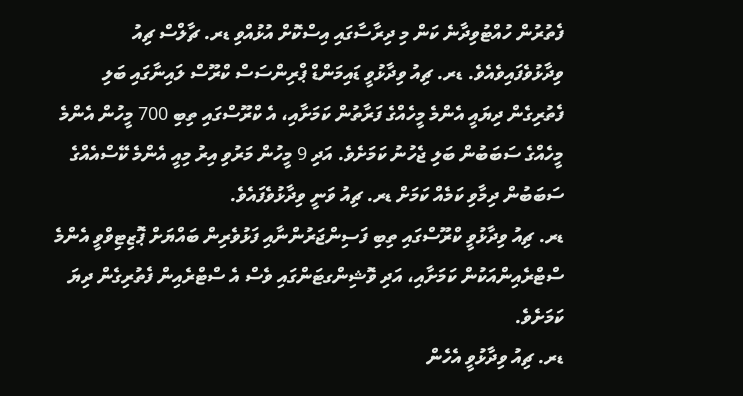ފެތުރުން ހުއްޓުވިދާނެ ކަން މި ދިރާސާގައި އިސްކޮށް އުޅުއްވި ޑރ. ޗާލްސް ޗިއު ވިދާޅުވެފައިވެއެވެ. ޑރ. ޗިއު ވިދާޅުވީ ޑައިމަންޑް ޕްރިންސަސް ކްރޫސް ލައިނާގައި ބަލި ފެތުރިގެން ދިޔައީ އެންމެ މީހެއްގެ ފަރާތުން ކަމަށާއި، އެ ކްރޫސްގައި ތިބި 700 މީހުން އެންމެ މީހެއްގެ ސަބަބުން ބަލި ޖެހުނު ކަމަށެވެ. އަދި 9 މީހުން މަރުވި އިރު މިއީ އެންމެ ކޭސްއެއްގެ ސަބަބުން ދިމާވި ކަމެއް ކަމަށް ޑރ. ޗިއު ވަނީ ވިދާޅުވެފައެވެ.
ޑރ. ޗިއު ވިދާޅުވީ ކްރޫސްގައި ތިބި ފަސިންޖަރުންނާއި ފަޅުވެރިން ބައްޔަށް ޕޮޒިޓިވްވީ އެންމެ ސްޓްރެއިންއަކުން ކަމަށާއި، އަދި ވޮޝިންގޓަންގައި ވެސް އެ ސްޓްރެއިން ފެތުރިގެން ދިޔަ ކަމަށެވެ.
ޑރ. ޗިއު ވިދާޅުވީ އެހެން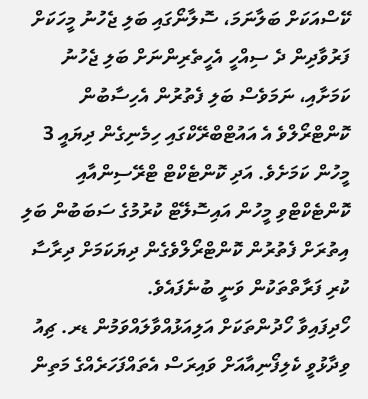ކޭސްއަކަށް ބަލާނަމަ، ސޮލާނޯގައި ބަލި ޖެހުނު މީހަކަށް ފަރުވާދިން ދެ ސިއްހީ އެހީތެރިންނަށް ބަލި ޖެހުނު ކަމަށާއި، ނަމަވެސް ބަލި ފެތުރުން އެހިސާބުން ކޮންޓްރޯލްވެ އެ އައުޓްބްރޭކްގައި ހިމެނިގެން ދިޔައީ 3 މީހުން ކަމަށެވެ. އަދި ކޮންޓެކްޓް ޓްރޭސިންއާއި ކޮންޓެކްޓްވި މީހުން އައިސޮލޭޓް ކުރުމުގެ ސަބަބުން ބަލި އިތުރަށް ފެތުރުން ކޮންޓްރޯލްވެގެން ދިޔަކަމަށް ދިރާސާ ކުރި ފަރާތްތަކުން ވަނީ ބުނެފައެވެ.
ހޯދިފައިވާ ހޯދުންތަކަށް އަލިއަޅުއްވާލައްވަމުން ޑރ. ޗިއު ވިދާޅުވީ ކެލިފޯނިއާއަށް ވައިރަސް އެތައްފަހަރެއްގެ މަތިން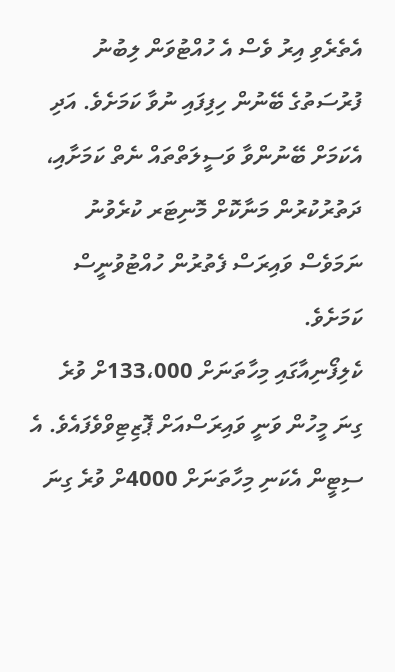އެތެރެވި އިރު ވެސް އެ ހުއްޓުވަން ލިބުނު ފުރުސަތުގެ ބޭނުން ހިފިފައި ނުވާ ކަމަށެވެ. އަދި އެކަމަށް ބޭނުންވާ ވަސީލަތްތައް ނެތް ކަމަށާއި، ދަތުރުކުރުން މަނާކޮށް މޮނިޓަރ ކުރެވުނު ނަމަވެސް ވައިރަސް ފެތުރުން ހުއްޓުވުނީސް ކަމަށެވެ.
ކެލިފޯނިއާގައި މިހާތަނަށް 133،000ށް ވުރެ ގިނަ މީހުން ވަނީ ވައިރަސްއަށް ޕޮޒިޓިވްވެފައެވެ. އެ ސިޓީން އެކަނި މިހާތަނަށް 4000ށް ވުރެ ގިނަ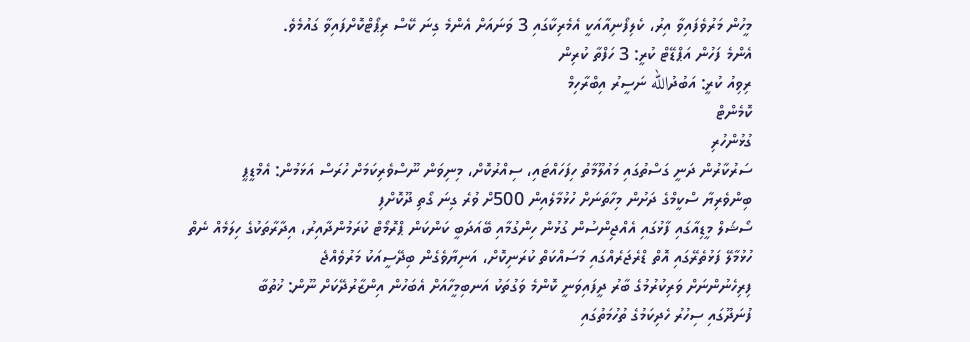މީހުން މަރުވެފައިވާ އިރު، ކެލިފޯނިއާއަކީ އެމެރިކާގައި 3 ވަނައަށް އެންމެ ގިނަ ކޭސް ރިޕޯޓްކޮށްފައިވާ ގައުމެވެ.
އެންމެ ފަހުން އަޕްޑޭޓް ކުރީ: 3 ހަފްތާ ކުރިން
ރިވިއު ކުރީ: އަބުދުالله ނަސީރު އިބްރާހިމް
ކޮމެންޓް
ގުޅުންހުރި
ސަރުކާރުން ދަނީ ގަސްތުގައި މައުލޫމާތު ހިފަހައްޓައި، ސިއްރުކޮށް، މިނިވަން ނޫސްވެރިކަމަށް ހުރަސް އަޅަމުން: އެމްޑީޕީ
ބިންވެރިޔާ ސްކީމްގެ ދަށުން މިހާތަނަށް ހުޅުމާލެއިން 500ށް ވުރެ ގިނަ ގޯތި ދޫކޮށްފި
ސޯޝަލް މީޑިއާގައި ފާޅުގައި އެއްޖިންސުން ގުޅުން ހިންގުމާއި ބޭއަދަބީ ކަންކަން ޕްރޮމޯޓް ކުރަމުންދާއިރު، އިދާރާތަކުގެ ހިލަމެއް ނެތް
ހުޅުމާލޭ ފަޅުތެރޭގައި އޮތް ޑްރެޖަރެއްގައި މަސައްކަތް ކުރަނިކޮށް، އަނިޔާވެގެން ބިދޭސީއަކު މަރުވެއްޖެ
ފިރިހެނުންނަށް ވަރިކުރުމުގެ ބާރު ދީފައިވަނީ ކޮންމެ ވަގުތަކު އަނބިމީހާއަށް އެބަހުން އިންޒާރުދޭކަށް ނޫން: ޚުތުބާ
ފުނަދޫގައި ސިހުރު ހެދިކަމުގެ ތުހުމަތުގައި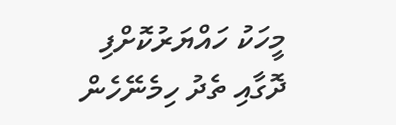މީހަކު ހައްޔަރުކޮށްފި
ދޮގާއި ތެދު ހިމެނޭހެން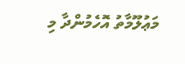މަޢުލޫމާތު އޮހެމުންދާ މި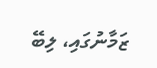ޒަމާނުގައި، ލިބޭ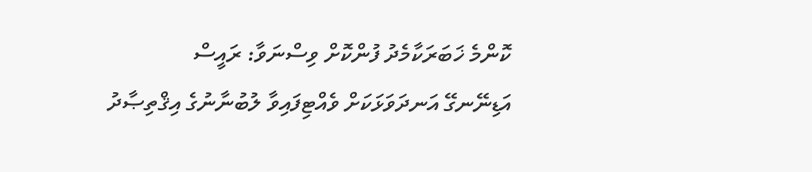ކޮންމެ ޚަބަރަކާމެދު ފުންކޮށް ވިސްނަވާ: ރައީސް
އަޑިނޭނގޭ އަނދަވަޅަކަށް ވެއްޓިފައިވާ ލުބުނާނުގެ އިޤްތިޞާދު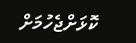ކޮޅަށްޖެހުމަށް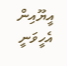އީޔޫއިން އެހީވަނީ